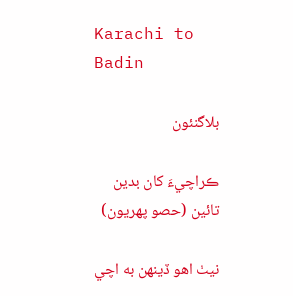Karachi to Badin

بلاگنئون

ڪراچيءَ کان بدين تائين (حصو پهريون)

نيٺ اهو ڏينهن به اچي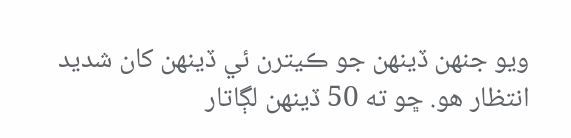ويو جنهن ڏينهن جو ڪيترن ئي ڏينهن کان شديد انتظار هو. ڇو ته 50 ڏينهن لڳاتار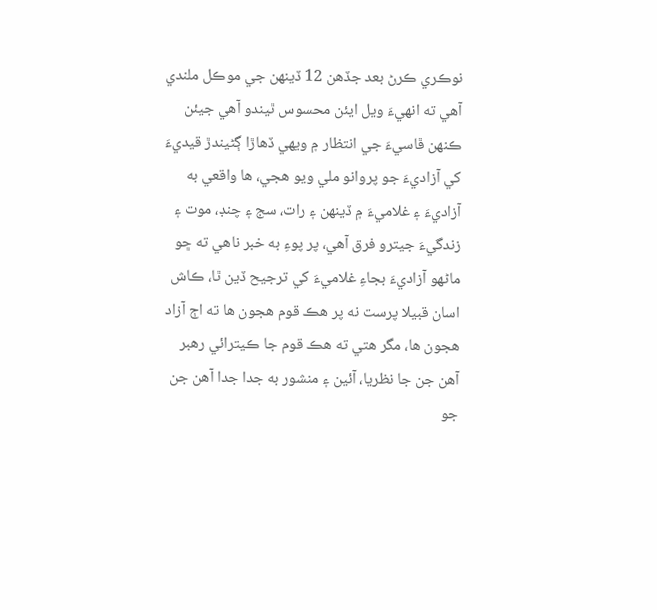نوڪري ڪرڻ بعد جڏهن 12 ڏينهن جي موڪل ملندي آهي ته انهيءَ ويل ايئن محسوس ٿيندو آهي جيئن ڪنهن ڦاسيءَ جي انتظار ۾ ويهي ڏهاڙا ڳڻيندڙ قيديءَ کي آزاديءَ جو پروانو ملي ويو هجي، ها واقعي به آزاديءَ ۽ غلاميءَ ۾ ڏينهن ۽ رات، سج ۽ چنڊ، موت ۽ زندگيءَ جيترو فرق آهي، پر پوءِ به خبر ناهي ته ڇو ماڻهو آزاديءَ بجاءِ غلاميءَ کي ترجيح ڏين ٿا، ڪاش اسان قبيلا پرست نه پر هڪ قوم هجون ها ته اڄ آزاد هجون ها، مگر هتي ته هڪ قوم جا ڪيترائي رهبر آهن جن جا نظريا، آئين ۽ منشور به جدا جدا آهن جن جو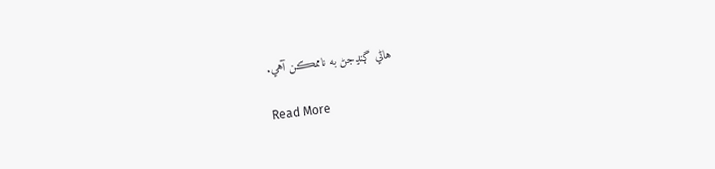هاڻي ڳنڍجڻ به ناممڪن آهي.

Read More